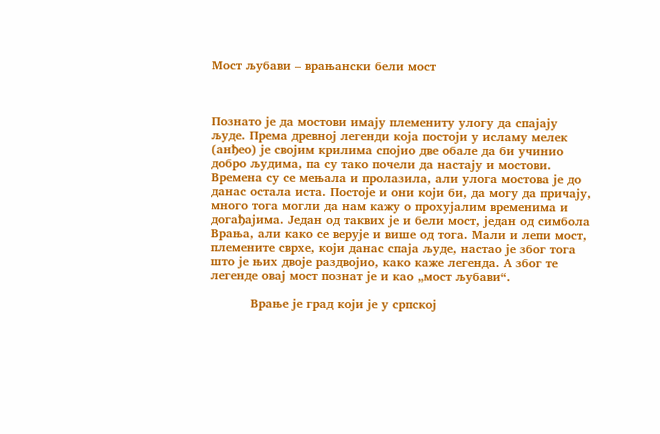Мост љубави – врањански бели мост



Познато је да мостови имају племениту улогу да спајају људе. Према древној легенди која постоји у исламу мелек (анђео) је својим крилима спојио две обале да би учинио добро људима, па су тако почели да настају и мостови. Времена су се мењала и пролазила, али улога мостова је до данас остала иста. Постоје и они који би, да могу да причају, много тога могли да нам кажу о прохујалим временима и догађајима. Један од таквих је и бели мост, један од симбола Врања, али како се верује и више од тога. Мали и лепи мост, племените сврхе, који данас спаја људе, настао је због тога што је њих двоје раздвојио, како каже легенда. А због те легенде овај мост познат је и као „мост љубави“.

          Врање је град који је у српској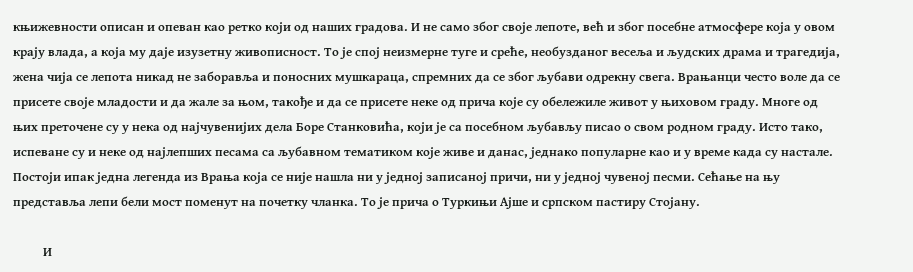књижевности описан и опеван као ретко који од наших градова. И не само због своје лепоте, већ и због посебне атмосфере која у овом крају влада, а која му даје изузетну живописност. То је спој неизмерне туге и среће, необузданог весеља и људских драма и трагедија, жена чија се лепота никад не заборавља и поносних мушкараца, спремних да се због љубави одрекну свега. Врањанци често воле да се присете своје младости и да жале за њом, такође и да се присете неке од прича које су обележиле живот у њиховом граду. Многе од њих преточене су у нека од најчувенијих дела Боре Станковића, који је са посебном љубављу писао о свом родном граду. Исто тако, испеване су и неке од најлепших песама са љубавном тематиком које живе и данас, једнако популарне као и у време када су настале. Постоји ипак једна легенда из Врања која се није нашла ни у једној записаној причи, ни у једној чувеној песми. Сећање на њу представља лепи бели мост поменут на почетку чланка. То је прича о Туркињи Ајше и српском пастиру Стојану.

          И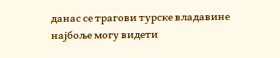данас се трагови турске владавине најбоље могу видети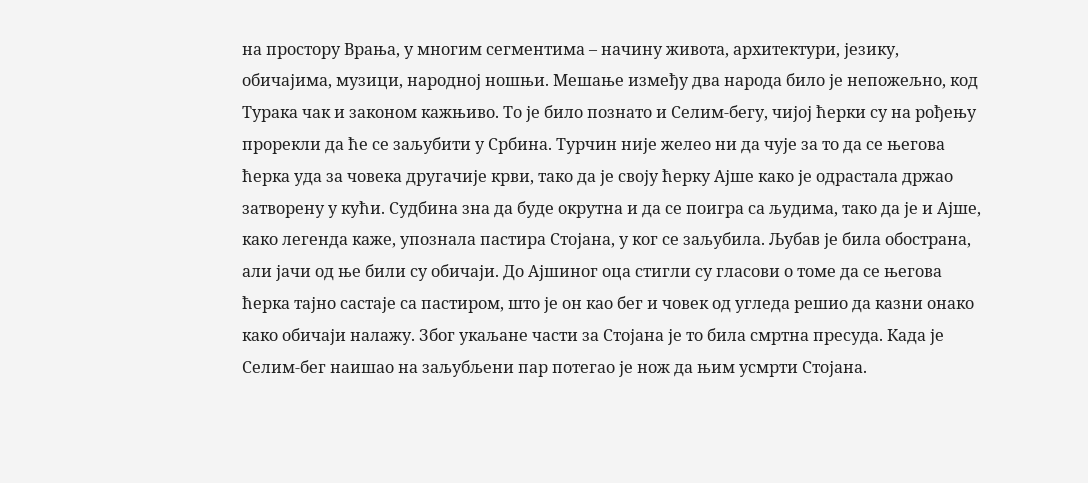на простору Врања, у многим сегментима – начину живота, архитектури, језику, обичајима, музици, народној ношњи. Мешање између два народа било је непожељно, код Турака чак и законом кажњиво. То је било познато и Селим-бегу, чијој ћерки су на рођењу прорекли да ће се заљубити у Србина. Турчин није желео ни да чује за то да се његова ћерка уда за човека другачије крви, тако да је своју ћерку Ајше како је одрастала држао затворену у кући. Судбина зна да буде окрутна и да се поигра са људима, тако да је и Ајше, како легенда каже, упознала пастира Стојана, у ког се заљубила. Љубав је била обострана, али јачи од ње били су обичаји. До Ајшиног оца стигли су гласови о томе да се његова ћерка тајно састаје са пастиром, што је он као бег и човек од угледа решио да казни онако како обичаји налажу. Због укаљане части за Стојана је то била смртна пресуда. Када је Селим-бег наишао на заљубљени пар потегао је нож да њим усмрти Стојана.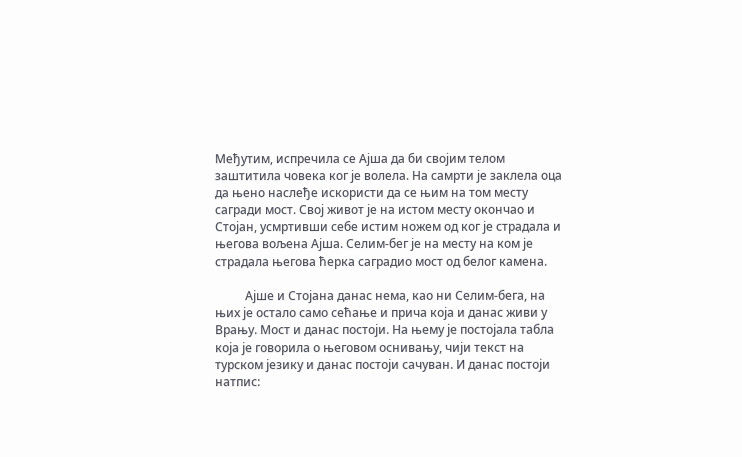Међутим, испречила се Ајша да би својим телом заштитила човека ког је волела. На самрти је заклела оца да њено наслеђе искористи да се њим на том месту сагради мост. Свој живот је на истом месту окончао и Стојан, усмртивши себе истим ножем од ког је страдала и његова вољена Ајша. Селим-бег је на месту на ком је страдала његова ћерка саградио мост од белог камена.

          Ајше и Стојана данас нема, као ни Селим-бега, на њих је остало само сећање и прича која и данас живи у Врању. Мост и данас постоји. На њему је постојала табла која је говорила о његовом оснивању, чији текст на турском језику и данас постоји сачуван. И данас постоји натпис: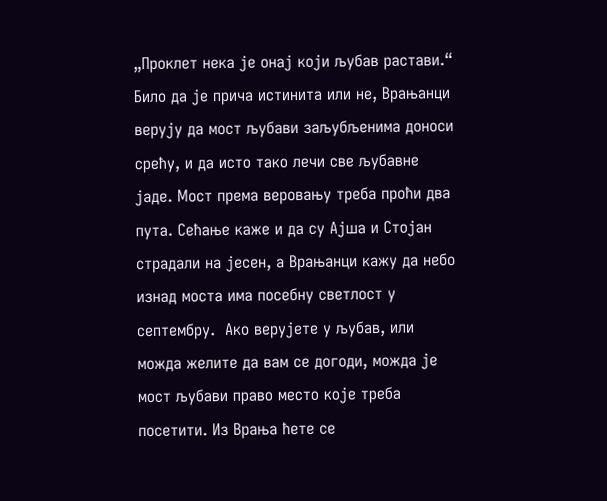„Проклет нека је онај који љубав растави.“ Било да је прича истинита или не, Врањанци верују да мост љубави заљубљенима доноси срећу, и да исто тако лечи све љубавне јаде. Мост према веровању треба проћи два пута. Сећање каже и да су Ајша и Стојан страдали на јесен, а Врањанци кажу да небо изнад моста има посебну светлост у септембру.  Ако верујете у љубав, или можда желите да вам се догоди, можда је мост љубави право место које треба посетити. Из Врања ћете се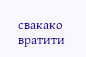свакако вратити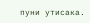пуни утисака.